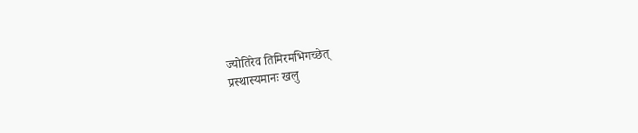ज्योतिरेव तिमिरमभिगच्छेत्
प्रस्थास्यमानः खलु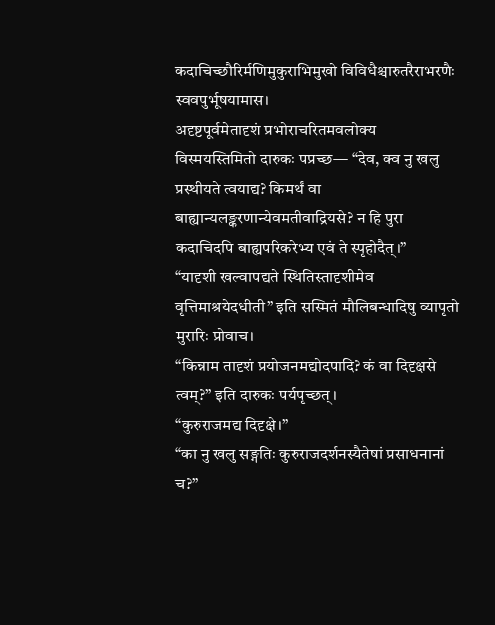कदाचिच्छौरिर्मणिमुकुराभिमुखो विविधैश्चारुतरैराभरणैः स्ववपुर्भूषयामास।
अदृष्टपूर्वमेतादृशं प्रभोराचरितमवलोक्य विस्मयस्तिमितो दारुकः पप्रच्छ— “देव, क्व नु खलु प्रस्थीयते त्वयाद्य? किमर्थं वा बाह्यान्यलङ्करणान्येवमतीवाद्रियसे? न हि पुरा कदाचिदपि बाह्यपरिकरेभ्य एवं ते स्पृहोदैत्।”
“यादृशी खल्वापद्यते स्थितिस्तादृशीमेव वृत्तिमाश्रयेदधीती” इति सस्मितं मौलिबन्धादिषु व्यापृतो मुरारिः प्रोवाच।
“किन्नाम तादृशं प्रयोजनमद्योदपादि? कं वा दिदृक्षसे त्वम्?” इति दारुकः पर्यपृच्छत्।
“कुरुराजमद्य दिदृक्षे।”
“का नु खलु सङ्गतिः कुरुराजदर्शनस्यैतेषां प्रसाधनानां च?”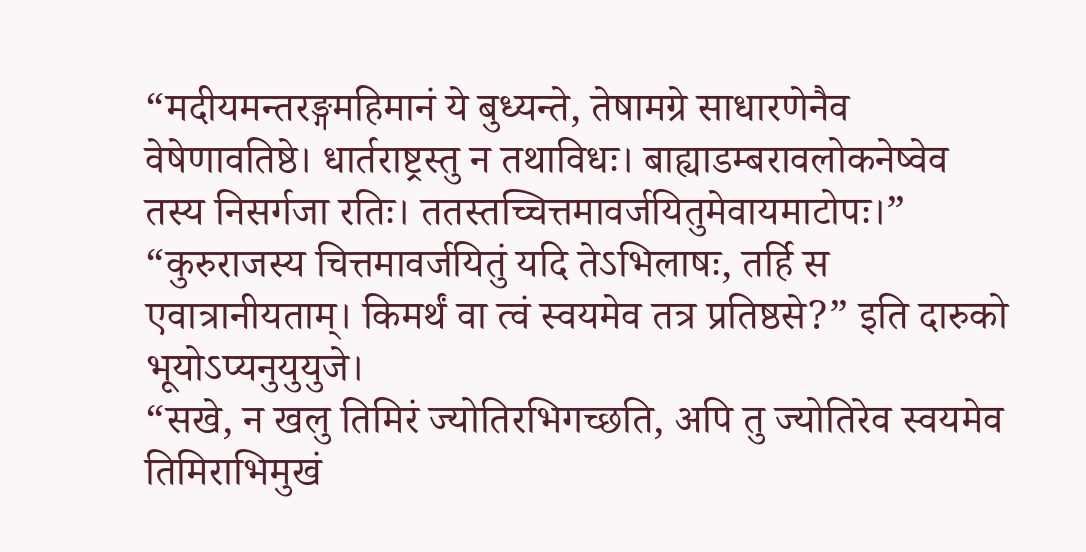“मदीयमन्तरङ्गमहिमानं ये बुध्यन्ते, तेषामग्रे साधारणेनैव वेषेणावतिष्ठे। धार्तराष्ट्रस्तु न तथाविधः। बाह्याडम्बरावलोकनेष्वेव तस्य निसर्गजा रतिः। ततस्तच्चित्तमावर्जयितुमेवायमाटोपः।”
“कुरुराजस्य चित्तमावर्जयितुं यदि तेऽभिलाषः, तर्हि स एवात्रानीयताम्। किमर्थं वा त्वं स्वयमेव तत्र प्रतिष्ठसे?” इति दारुको भूयोऽप्यनुयुयुजे।
“सखे, न खलु तिमिरं ज्योतिरभिगच्छति, अपि तु ज्योतिरेव स्वयमेव तिमिराभिमुखं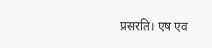प्रसरति। एष एव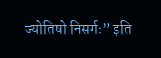ज्योतिषो निसर्गः” इति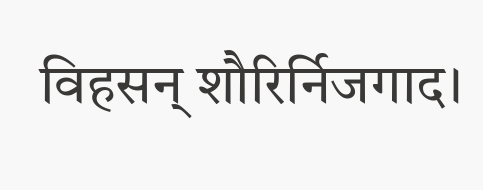विहसन् शौरिर्निजगाद।